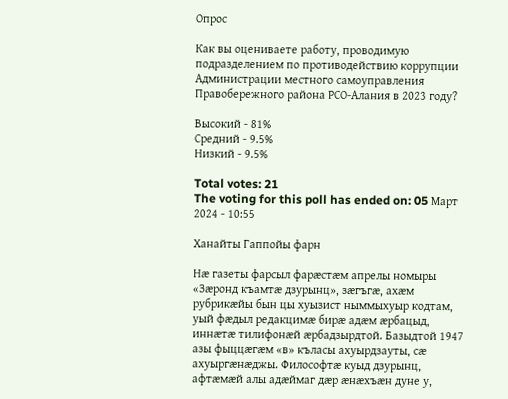Опрос

Как вы оцениваете работу, проводимую подразделением по противодействию коррупции Администрации местного самоуправления Правобережного района РСО-Алания в 2023 году?

Высокий - 81%
Средний - 9.5%
Низкий - 9.5%

Total votes: 21
The voting for this poll has ended on: 05 Март 2024 - 10:55

Ханайты Гаппойы фарн

Нæ газеты фарсыл фарæстæм апрелы номыры «Зæронд къамтæ дзурынц», зæгъгæ, ахæм рубрикæйы бын цы хуызист ныммыхуыр кодтам, уый фæдыл редакцимæ бирæ адæм æрбацыд, иннæтæ тилифонæй æрбадзырдтой. Базыдтой 1947 азы фыццæгæм «в» къласы ахуырдзауты, сæ ахуыргæнæджы. Философтæ куыд дзурынц, афтæмæй алы адæймаг дæр æнæхъæн дуне у,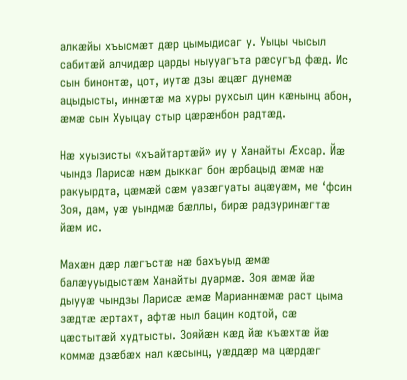алкæйы хъысмæт дæр цымыдисаг у. Уыцы чысыл сабитæй алчидæр царды ныууагъта рæсугъд фæд. Ис сын бинонтæ, цот, иутæ дзы æцæг дунемæ ацыдысты, иннæтæ ма хуры рухсыл цин кæнынц абон, æмæ сын Хуыцау стыр цæрæнбон радтæд.

Нæ хуызисты «хъайтартæй» иу у Ханайты Æхсар. Йæ чындз Ларисæ нæм дыккаг бон æрбацыд æмæ нæ ракуырдта, цæмæй сæм уазæгуаты ацæуæм, ме ‘фсин Зоя, дам, уæ уындмæ бæллы, бирæ радзуринæгтæ йæм ис.

Махæн дæр лæгъстæ нæ бахъуыд æмæ балæууыдыстæм Ханайты дуармæ. Зоя æмæ йæ дыууæ чындзы Ларисæ æмæ Марианнæмæ раст цыма зæдтæ æртахт, афтæ ныл бацин кодтой, сæ цæстытæй худтысты. Зояйæн кæд йæ къæхтæ йæ коммæ дзæбæх нал кæсынц, уæддæр ма цæрдæг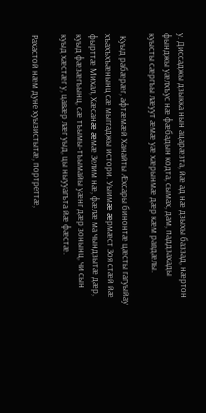у. Диссаджы дзыкка нын ацарæзта, йæ ад нæ дзыхы баззад, нæртон фынджы уæлхъус нæ фæбадын кодта, сымах, дам, паддзахады куысты сæргъы лæуут æмæ уæ хæрынмæ дæр кæм равдæлы.

 Куыд рабæрæг, афтæмæй Ханайты Æхсары бинонтæ цæсты гагуыйау хъахъхъæнынц сæ мыггаджы истори. Уыимæ æрмæст Зоя стæй йæ фырттæ Михал, Хæсанæ æмæ Зелим нæ, фæлæ ма чындзытæ дæр, куыд фæзæгъынц, сæ тъымы-тъымайы уæнг дæр зонынц, чи сын куыд хæстæг у, цавæр лæг уыд, цы ныууагъта йæ фæстæ.

Рахастой нæм дуне хуызистытæ, портреттæ,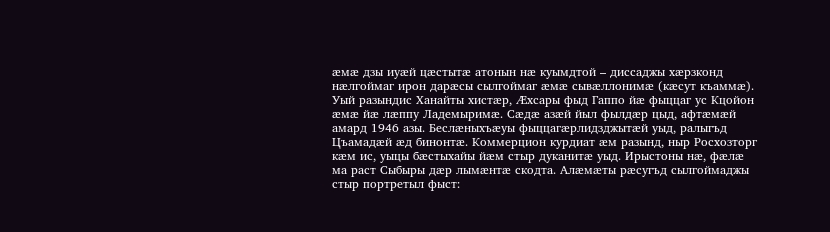æмæ дзы иуæй цæстытæ атонын нæ куымдтой – диссаджы хæрзконд нæлгоймаг ирон дарæсы сылгоймаг æмæ сывæллонимæ (кæсут къаммæ). Уый разындис Ханайты хистæр, Æхсары фыд Гаппо йæ фыццаг ус Кцойон æмæ йæ лæппу Ладемыримæ. Сæдæ азæй йыл фылдæр цыд, афтæмæй амард 1946 азы. Беслæныхъæуы фыццагæрлидзджытæй уыд, ралыгъд Цъамадæй æд бинонтæ. Коммерцион курдиат æм разынд, ныр Росхозторг кæм ис, уыцы бæстыхайы йæм стыр дуканитæ уыд. Ирыстоны нæ, фæлæ ма раст Сыбыры дæр лымæнтæ скодта. Алæмæты рæсугъд сылгоймаджы стыр портретыл фыст: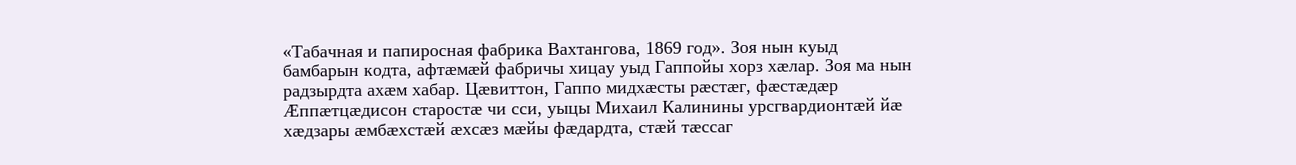«Табачная и папиросная фабрика Вахтангова, 1869 год». Зоя нын куыд бамбарын кодта, афтæмæй фабричы хицау уыд Гаппойы хорз хæлар. Зоя ма нын радзырдта ахæм хабар. Цæвиттон, Гаппо мидхæсты рæстæг, фæстæдæр Æппæтцæдисон старостæ чи сси, уыцы Михаил Калинины урсгвардионтæй йæ хæдзары æмбæхстæй æхсæз мæйы фæдардта, стæй тæссаг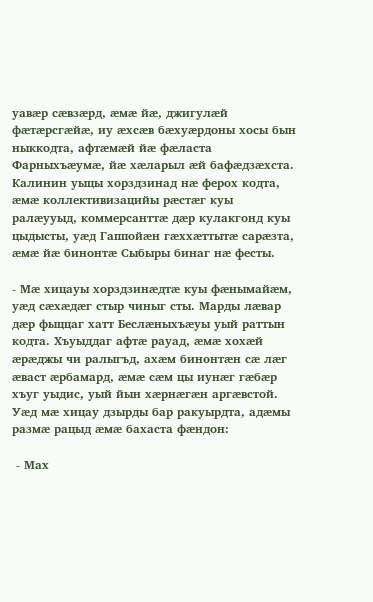уавæр сæвзæрд, æмæ йæ, джигулæй фæтæрсгæйæ, иу æхсæв бæхуæрдоны хосы бын ныккодта, афтæмæй йæ фæласта Фарныхъæумæ, йæ хæларыл æй бафæдзæхста. Калинин уыцы хорздзинад нæ ферох кодта, æмæ коллективизацийы рæстæг куы ралæууыд, коммерсанттæ дæр кулакгонд куы цыдысты, уæд Гаппойæн гæххæттытæ сарæзта, æмæ йæ бинонтæ Сыбыры бинаг нæ фесты.

- Мæ хицауы хорздзинæдтæ куы фæнымайæм, уæд сæхæдæг стыр чиныг сты. Марды лæвар дæр фыццаг хатт Беслæныхъæуы уый раттын кодта. Хъуыддаг афтæ рауад, æмæ хохæй æрæджы чи ралыгъд, ахæм бинонтæн сæ лæг æваст æрбамард, æмæ сæм цы иунæг гæбæр хъуг уыдис, уый йын хæрнæгæн аргæвстой. Уæд мæ хицау дзырды бар ракуырдта, адæмы размæ рацыд æмæ бахаста фæндон:

 - Мах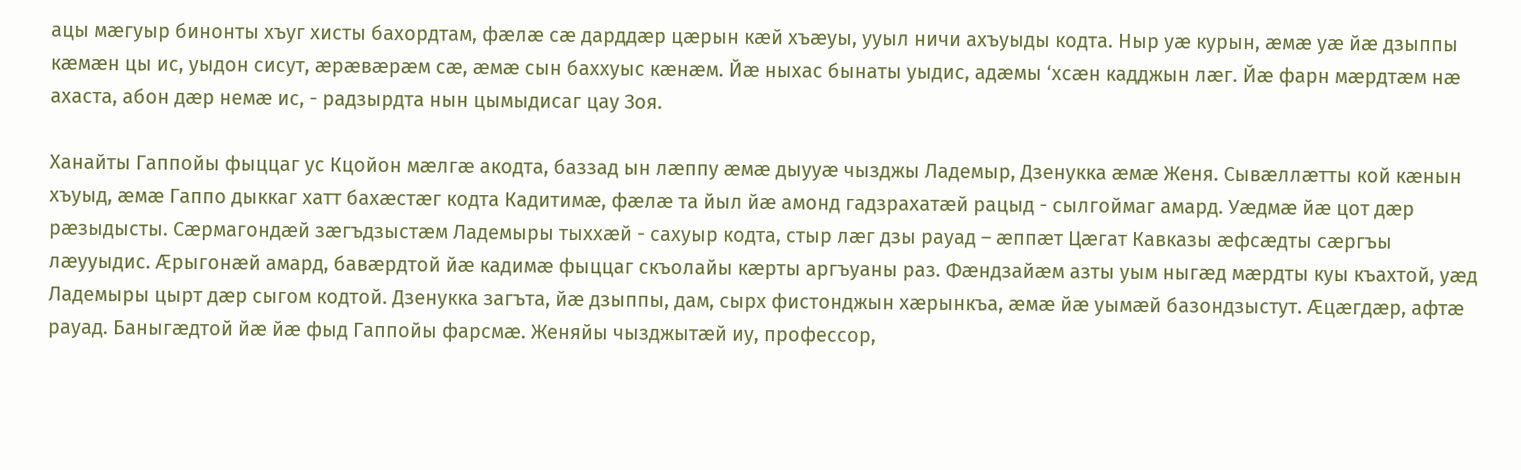ацы мæгуыр бинонты хъуг хисты бахордтам, фæлæ сæ дарддæр цæрын кæй хъæуы, ууыл ничи ахъуыды кодта. Ныр уæ курын, æмæ уæ йæ дзыппы кæмæн цы ис, уыдон сисут, æрæвæрæм сæ, æмæ сын баххуыс кæнæм. Йæ ныхас бынаты уыдис, адæмы ‘хсæн кадджын лæг. Йæ фарн мæрдтæм нæ ахаста, абон дæр немæ ис, - радзырдта нын цымыдисаг цау Зоя.

Ханайты Гаппойы фыццаг ус Кцойон мæлгæ акодта, баззад ын лæппу æмæ дыууæ чызджы Ладемыр, Дзенукка æмæ Женя. Сывæллæтты кой кæнын хъуыд, æмæ Гаппо дыккаг хатт бахæстæг кодта Кадитимæ, фæлæ та йыл йæ амонд гадзрахатæй рацыд - сылгоймаг амард. Уæдмæ йæ цот дæр рæзыдысты. Сæрмагондæй зæгъдзыстæм Ладемыры тыххæй - сахуыр кодта, стыр лæг дзы рауад – æппæт Цæгат Кавказы æфсæдты сæргъы лæууыдис. Æрыгонæй амард, бавæрдтой йæ кадимæ фыццаг скъолайы кæрты аргъуаны раз. Фæндзайæм азты уым ныгæд мæрдты куы къахтой, уæд Ладемыры цырт дæр сыгом кодтой. Дзенукка загъта, йæ дзыппы, дам, сырх фистонджын хæрынкъа, æмæ йæ уымæй базондзыстут. Æцæгдæр, афтæ рауад. Баныгæдтой йæ йæ фыд Гаппойы фарсмæ. Женяйы чызджытæй иу, профессор,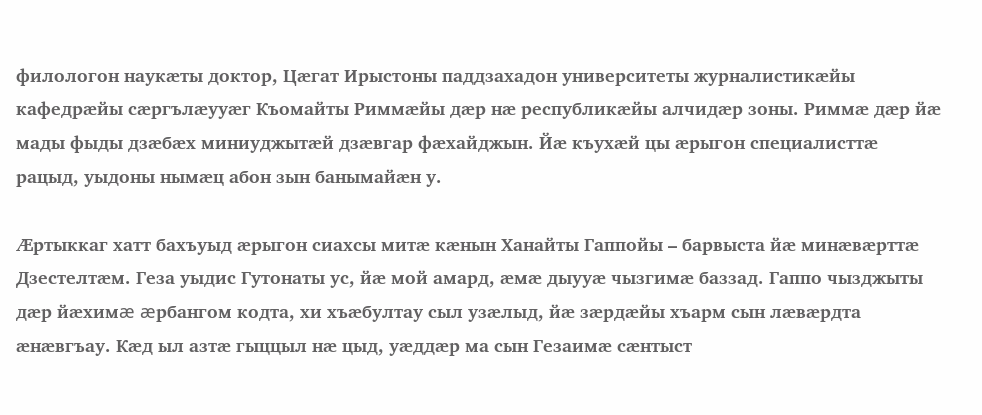филологон наукæты доктор, Цæгат Ирыстоны паддзахадон университеты журналистикæйы кафедрæйы сæргълæууæг Къомайты Риммæйы дæр нæ республикæйы алчидæр зоны. Риммæ дæр йæ мады фыды дзæбæх миниуджытæй дзæвгар фæхайджын. Йæ къухæй цы æрыгон специалисттæ рацыд, уыдоны нымæц абон зын банымайæн у.

Æртыккаг хатт бахъуыд æрыгон сиахсы митæ кæнын Ханайты Гаппойы – барвыста йæ минæвæрттæ Дзестелтæм. Геза уыдис Гутонаты ус, йæ мой амард, æмæ дыууæ чызгимæ баззад. Гаппо чызджыты дæр йæхимæ æрбангом кодта, хи хъæбултау сыл узæлыд, йæ зæрдæйы хъарм сын лæвæрдта æнæвгъау. Кæд ыл азтæ гыццыл нæ цыд, уæддæр ма сын Гезаимæ сæнтыст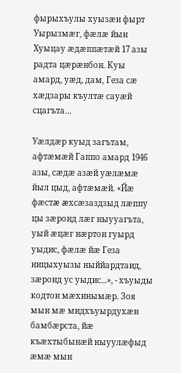фырыхъулы хуызæн фырт Уырызмæг, фæлæ йын Хуыцау æдæппæтæй 17 азы радта цæрæнбон. Куы амард, уæд, дам, Геза сæ хæдзары къултæ сауæй сцагъта…

Уæлдæр куыд загътам, афтæмæй Гаппо амард 1946 азы, сæдæ азæй уæлæмæ йыл цыд, афтæмæй. «Йæ фæстæ æхсæзаздзыд лæппу цы зæронд лæг ныууагъта, уый æцæг нæртон гуырд уыдис, фæлæ йæ Геза ницыхуызы ныййардтаид, зæронд ус уыдис...», - хъуыды кодтон мæхинымæр. Зоя мын мæ мидхъуырдухæн бамбæрста, йæ къæхтыбынæй ныуулæфыд æмæ мын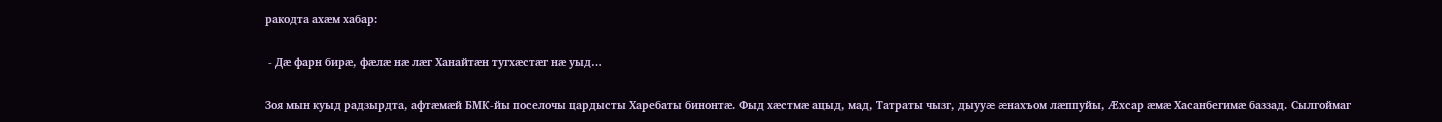ракодта ахæм хабар:

 - Дæ фарн бирæ, фæлæ нæ лæг Ханайтæн тугхæстæг нæ уыд…

Зоя мын куыд радзырдта, афтæмæй БМК-йы поселочы цардысты Харебаты бинонтæ. Фыд хæстмæ ацыд, мад, Татраты чызг, дыууæ æнахъом лæппуйы, Æхсар æмæ Хасанбегимæ баззад. Сылгоймаг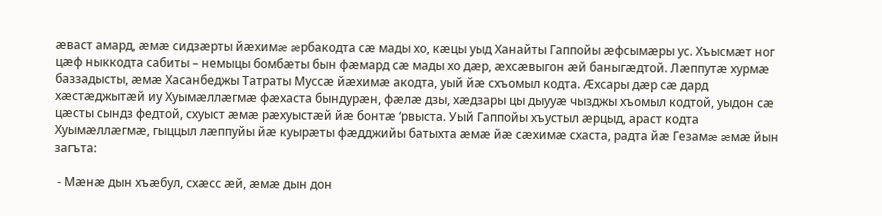æваст амард, æмæ сидзæрты йæхимæ æрбакодта сæ мады хо, кæцы уыд Ханайты Гаппойы æфсымæры ус. Хъысмæт ног цæф ныккодта сабиты – немыцы бомбæты бын фæмард сæ мады хо дæр, æхсæвыгон æй баныгæдтой. Лæппутæ хурмæ баззадысты, æмæ Хасанбеджы Татраты Муссæ йæхимæ акодта, уый йæ схъомыл кодта. Æхсары дæр сæ дард хæстæджытæй иу Хуымæллæгмæ фæхаста бындурæн, фæлæ дзы, хæдзары цы дыууæ чызджы хъомыл кодтой, уыдон сæ цæсты сындз федтой, схуыст æмæ рæхуыстæй йæ бонтæ ‘рвыста. Уый Гаппойы хъустыл æрцыд, араст кодта Хуымæллæгмæ, гыццыл лæппуйы йæ куырæты фæдджийы батыхта æмæ йæ сæхимæ схаста, радта йæ Гезамæ æмæ йын загъта:

 - Мæнæ дын хъæбул, схæсс æй, æмæ дын дон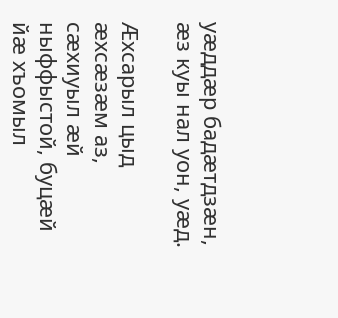уæддæр бадæтдзæн, æз куы нал уон, уæд.

Æхсарыл цыд æхсæзæм аз, сæхиуыл æй ныффыстой, буцæй йæ хъомыл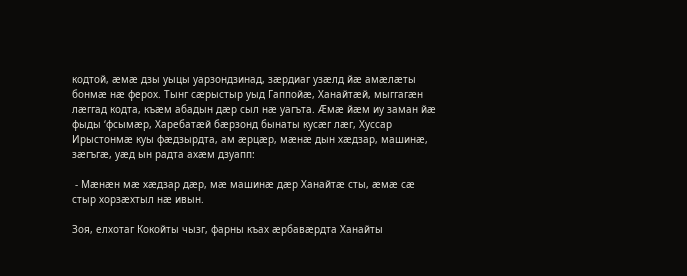кодтой, æмæ дзы уыцы уарзондзинад, зæрдиаг узæлд йæ амæлæты бонмæ нæ ферох. Тынг сæрыстыр уыд Гаппойæ, Ханайтæй, мыггагæн лæггад кодта, къæм абадын дæр сыл нæ уагъта. Æмæ йæм иу заман йæ фыды ‘фсымæр, Харебатæй бæрзонд бынаты кусæг лæг, Хуссар Ирыстонмæ куы фæдзырдта, ам æрцæр, мæнæ дын хæдзар, машинæ, зæгъгæ, уæд ын радта ахæм дзуапп:

 - Мæнæн мæ хæдзар дæр, мæ машинæ дæр Ханайтæ сты, æмæ сæ стыр хорзæхтыл нæ ивын.

Зоя, елхотаг Кокойты чызг, фарны къах æрбавæрдта Ханайты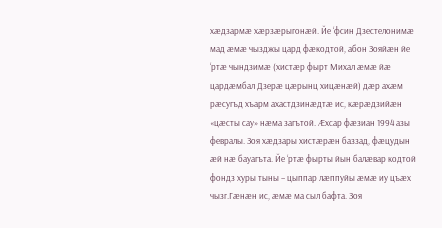хæдзармæ хæрзæрыгонæй. Йе ‘фсин Дзестелонимæ мад æмæ чызджы цард фæкодтой, абон Зояйæн йе ‘ртæ чындзимæ (хистæр фырт Михал æмæ йæ цардæмбал Дзерæ цæрынц хицæнæй) дæр ахæм рæсугъд хъарм ахастдзинæдтæ ис, кæрæдзийæн «цæсты сау» нæма загътой. Æхсар фæзиан 1994 азы февралы. Зоя хæдзары хистæрæн баззад, фæцудын æй нæ бауагъта. Йе ‘ртæ фырты йын балæвар кодтой фондз хуры тыны – цыппар лæппуйы æмæ иу цъæх чызг.Гæнæн ис, æмæ ма сыл бафта. Зоя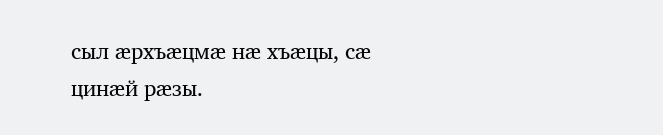сыл æрхъæцмæ нæ хъæцы, сæ цинæй рæзы.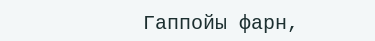Гаппойы фарн,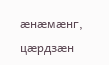æнæмæнг, цæрдзæн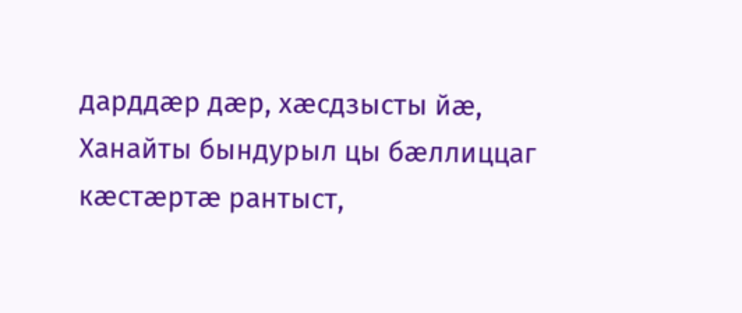дарддæр дæр, хæсдзысты йæ, Ханайты бындурыл цы бæллиццаг кæстæртæ рантыст,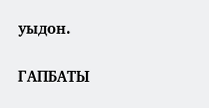уыдон.

ГАПБАТЫ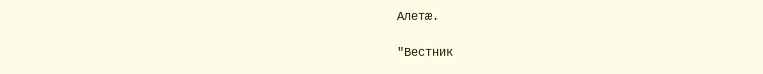Алетæ.

"Вестник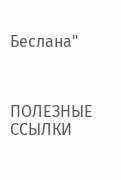Беслана"



ПОЛЕЗНЫЕ ССЫЛКИ